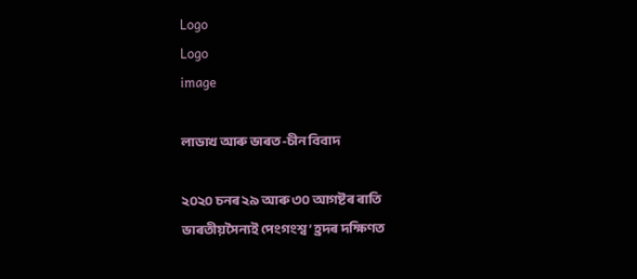Logo
Logo
image

লাডাখ আৰু ভাৰত-চীন বিবাদ

২০২০ চনৰ ২৯ আৰু ৩০ আগষ্টৰ ৰাতি ভাৰতীয়সৈন্যই পেংগংশ্ব’ হ্ৰদৰ দক্ষিণত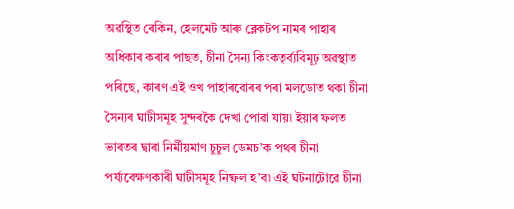অৱস্থিত ৰেকিন, হেলমেট আৰু ব্লেকটপ নামৰ পাহাৰ অধিকাৰ কৰাৰ পাছত, চীনা সৈন্য কিংকতৃৰ্ব্যবিমূঢ় অৱস্থাত পৰিছে, কাৰণ এই ওখ পাহাৰবোৰৰ পৰা মলডোত থকা চীনা সৈন্যৰ ঘাটীসমূহ সুন্দৰকৈ দেখা পোৱা যায়৷ ইয়াৰ ফলত ভাৰতৰ দ্বাৰা নিৰ্মীয়মাণ চুচুল ডেমচ’ক পথৰ চীনা পৰ্য্যবেক্ষণকাৰী ঘাটীসমূহ নিষ্ফল হ’ব৷ এই ঘটনাটোৱে চীনা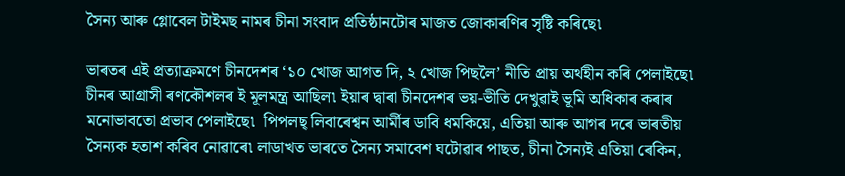সৈন্য আৰু গ্লোবেল টাইমছ নামৰ চীনা সংবাদ প্ৰতিষ্ঠানটোৰ মাজত জোকাৰণিৰ সৃষ্টি কৰিছে৷

ভাৰতৰ এই প্ৰত্যাক্ৰমণে চীনদেশৰ ‘১০ খোজ আগত দি, ২ খোজ পিছলৈ’ নীতি প্ৰায় অৰ্থহীন কৰি পেলাইছে৷ চীনৰ আগ্ৰাসী ৰণকৌশলৰ ই মূলমন্ত্ৰ আছিল৷ ইয়াৰ দ্বাৰা চীনদেশৰ ভয়-ভীতি দেখুৱাই ভূমি অধিকাৰ কৰাৰ মনোভাবতো প্ৰভাব পেলাইছে৷  পিপলছ্‌ লিবাৰেশ্বন আৰ্মীৰ ডাবি ধমকিয়ে, এতিয়া আৰু আগৰ দৰে ভাৰতীয় সৈন্যক হতাশ কৰিব নোৱাৰে৷ লাডাখত ভাৰতে সৈন্য সমাবেশ ঘটোৱাৰ পাছত, চীনা সৈন্যই এতিয়া ৰেকিন,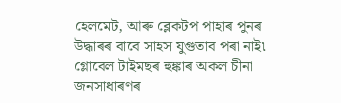হেলমেট, আৰু ব্লেকটপ পাহাৰ পুনৰ উদ্ধাৰৰ বাবে সাহস যুগুতাব পৰা নাই৷ গ্লোবেল টাইমছৰ হুঙ্কাৰ অকল চীনা জনসাধাৰণৰ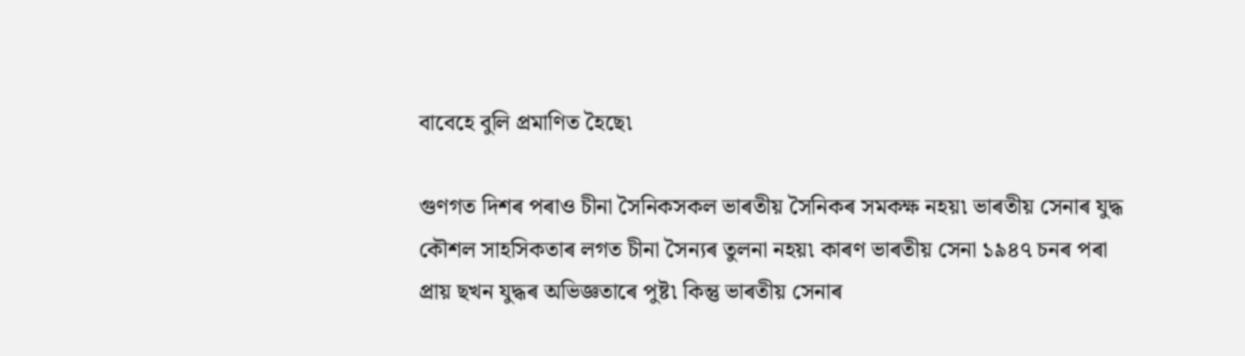বাবেহে বুলি প্ৰমাণিত হৈছে৷

গুণগত দিশৰ পৰাও চীনা সৈনিকসকল ভাৰতীয় সৈনিকৰ সমকক্ষ নহয়৷ ভাৰতীয় সেনাৰ যুদ্ধ কৌশল সাহসিকতাৰ লগত চীনা সৈন্যৰ তুলনা নহয়৷ কাৰণ ভাৰতীয় সেনা ১৯৪৭ চনৰ পৰা প্ৰায় ছখন যুদ্ধৰ অভিজ্ঞতাৰে পুষ্ট৷ কিন্তু ভাৰতীয় সেনাৰ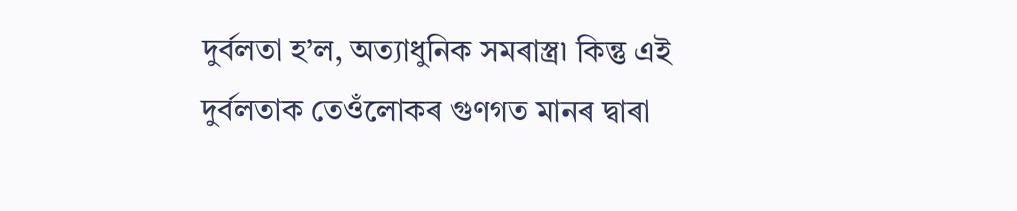দুৰ্বলতা হ’ল, অত্যাধুনিক সমৰাস্ত্ৰ৷ কিন্তু এই দুৰ্বলতাক তেওঁলোকৰ গুণগত মানৰ দ্বাৰা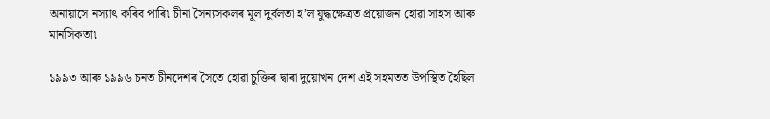অনায়াসে নস্যাৎ কৰিব পাৰি৷ চীনা সৈন্যসকলৰ মূল দুৰ্বলতা হ’ল যুদ্ধক্ষেত্ৰত প্ৰয়োজন হোৱা সাহস আৰু মানসিকতা৷

১৯৯৩ আৰু ১৯৯৬ চনত চীনদেশৰ সৈতে হোৱা চুক্তিৰ দ্বাৰা দুয়োখন দেশ এই সহমতত উপস্থিত হৈছিল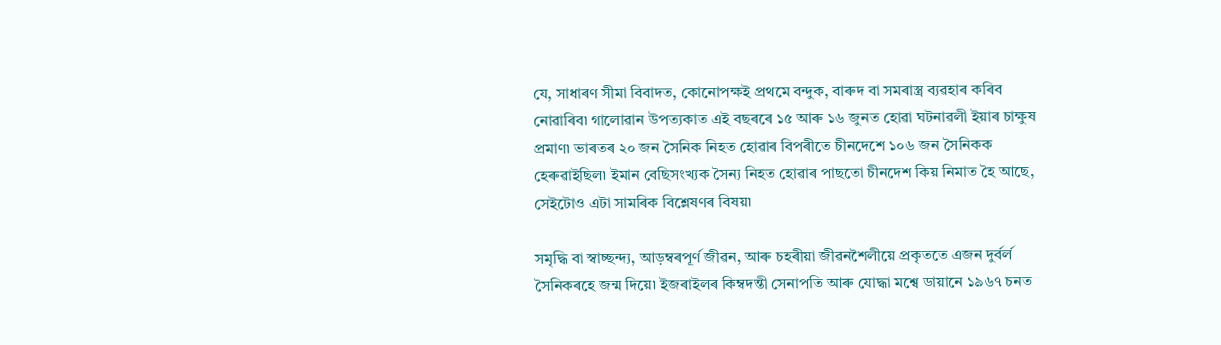যে, সাধাৰণ সীমা বিবাদত, কোনোপক্ষই প্ৰথমে বন্দুক, বাৰুদ বা সমৰাস্ত্ৰ ব্যৱহাৰ কৰিব নোৱাৰিব৷ গালোৱান উপত্যকাত এই বছৰৰে ১৫ আৰু ১৬ জুনত হোৱা ঘটনাৱলী ইয়াৰ চাক্ষুষ প্ৰমাণ৷ ভাৰতৰ ২০ জন সৈনিক নিহত হোৱাৰ বিপৰীতে চীনদেশে ১০৬ জন সৈনিকক হেৰুৱাইছিল৷ ইমান বেছিসংখ্যক সৈন্য নিহত হোৱাৰ পাছতো চীনদেশ কিয় নিমাত হৈ আছে, সেইটোও এটা সামৰিক বিশ্লেষণৰ বিষয়৷

সমৃদ্ধি বা স্বাচ্ছন্দ্য, আড়ম্বৰপূৰ্ণ জীৱন, আৰু চহৰীয়া জীৱনশৈলীয়ে প্ৰকৃততে এজন দুৰ্বৰ্ল সৈনিকৰহে জন্ম দিয়ে৷ ইজৰাইলৰ কিম্বদন্তী সেনাপতি আৰু যোদ্ধা মশ্বে ডায়ানে ১৯৬৭ চনত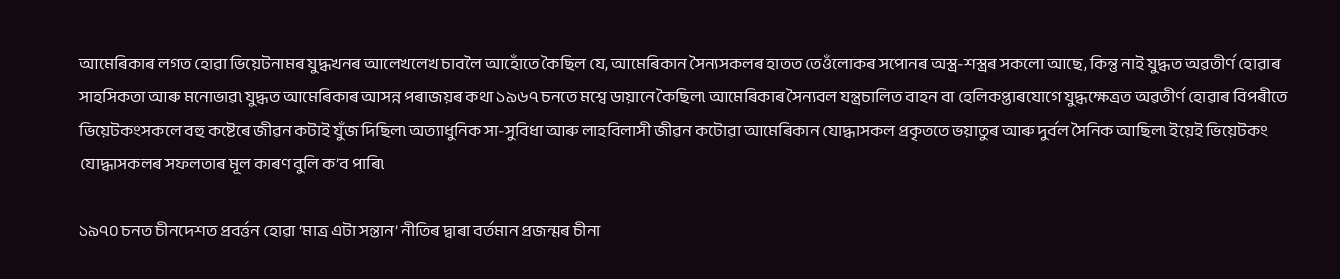আমেৰিকাৰ লগত হোৱা ভিয়েটনামৰ যুদ্ধখনৰ আলেখলেখ চাবলৈ আহোঁতে কৈছিল যে, আমেৰিকান সৈন্যসকলৰ হাতত তেওঁলোকৰ সপোনৰ অস্ত্ৰ-শস্ত্ৰৰ সকলো আছে, কিন্তু নাই যুদ্ধত অৱতীৰ্ণ হোৱাৰ সাহসিকতা আৰু মনোভাৱ৷ যুদ্ধত আমেৰিকাৰ আসন্ন পৰাজয়ৰ কথা ১৯৬৭ চনতে মশ্বে ডায়ানে কৈছিল৷ আমেৰিকাৰ সৈন্যবল যন্ত্ৰচালিত বাহন বা হেলিকপ্তাৰযোগে যুদ্ধক্ষেত্ৰত অৱতীৰ্ণ হোৱাৰ বিপৰীতে ভিয়েটকংসকলে বহু কষ্টেৰে জীৱন কটাই যুঁজ দিছিল৷ অত্যাধুনিক সা-সুবিধা আৰু লাহবিলাসী জীৱন কটোৱা আমেৰিকান যোদ্ধাসকল প্ৰকৃততে ভয়াতুৰ আৰু দুৰ্বল সৈনিক আছিল৷ ইয়েই ভিয়েটকং যোদ্ধাসকলৰ সফলতাৰ মূল কাৰণ বুলি ক’ব পাৰি৷

১৯৭০ চনত চীনদেশত প্ৰবৰ্ত্তন হোৱা ‘মাত্ৰ এটা সন্তান’ নীতিৰ দ্বাৰা বৰ্তমান প্ৰজন্মৰ চীনা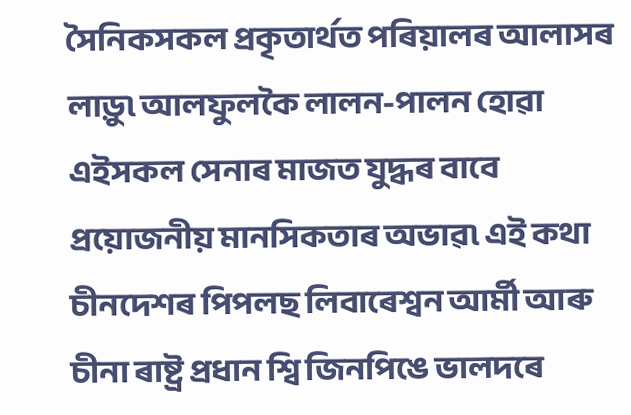সৈনিকসকল প্ৰকৃতাৰ্থত পৰিয়ালৰ আলাসৰ লাড়ু৷ আলফুলকৈ লালন-পালন হোৱা এইসকল সেনাৰ মাজত যুদ্ধৰ বাবে প্ৰয়োজনীয় মানসিকতাৰ অভাৱ৷ এই কথা চীনদেশৰ পিপলছ লিবাৰেশ্বন আৰ্মী আৰু চীনা ৰাষ্ট্ৰ প্ৰধান শ্বি জিনপিঙে ভালদৰে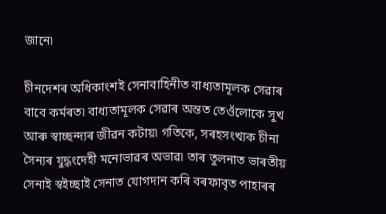জানে৷

চীনদেশৰ অধিকাংশই সেনাবাহিনীত বাধ্যতামূলক সেৱাৰ বাবে কৰ্মৰত৷ বাধ্যতামূলক সেৱাৰ অন্তত তেওঁলোকে সুখ আৰু স্বাচ্ছন্দ্যৰ জীৱন কটায়৷ গতিকে, সৰহসংখ্যক চীনা সৈন্যৰ যুদ্ধংদেহী মনোভাৱৰ অভাৱ৷ তাৰ তুলনাত ভাৰতীয় সেনাই স্বইচ্ছাই সেনাত যোগদান কৰি বৰফাবৃত পাহাৰৰ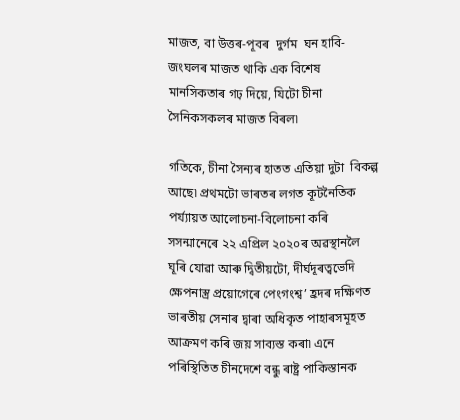মাজত, বা উত্তৰ-পূবৰ  দুৰ্গম  ঘন হাবি-জংঘলৰ মাজত থাকি এক বিশেষ মানসিকতাৰ গঢ় দিয়ে, যিটো চীনা সৈনিকসকলৰ মাজত বিৰল৷

গতিকে, চীনা সৈন্যৰ হাতত এতিয়া দুটা  বিকল্প আছে৷ প্ৰথমটো ভাৰতৰ লগত কূটনৈতিক পৰ্য্যায়ত আলোচনা-বিলোচনা কৰি সসন্মানেৰে ২২ এপ্ৰিল ২০২০ৰ অৱস্থানলৈ ঘূৰি যোৱা আৰু দ্বিতীয়টো, দীৰ্ঘদূৰত্বভেদি ক্ষেপনাস্ত্ৰ প্ৰয়োগেৰে পেংগংশ্ব’ হ্ৰদৰ দক্ষিণত ভাৰতীয় সেনাৰ দ্বাৰা অধিকৃত পাহাৰসমূহত আক্ৰমণ কৰি জয় সাব্যস্ত কৰা৷ এনে পৰিস্থিতিত চীনদেশে বন্ধু ৰাষ্ট্ৰ পাকিস্তানক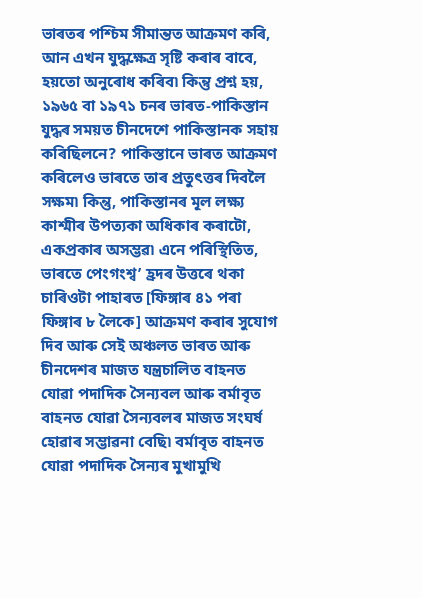ভাৰতৰ পশ্চিম সীমান্তত আক্ৰমণ কৰি, আন এখন যুদ্ধক্ষেত্ৰ সৃষ্টি কৰাৰ বাবে, হয়তো অনুৰোধ কৰিব৷ কিন্তু প্ৰশ্ন হয়, ১৯৬৫ বা ১৯৭১ চনৰ ভাৰত-পাকিস্তান যুদ্ধৰ সময়ত চীনদেশে পাকিস্তানক সহায় কৰিছিলনে? পাকিস্তানে ভাৰত আক্ৰমণ কৰিলেও ভাৰতে তাৰ প্ৰতুৎত্তৰ দিবলৈ সক্ষম৷ কিন্তু, পাকিস্তানৰ মূল লক্ষ্য কাশ্মীৰ উপত্যকা অধিকাৰ কৰাটো, একপ্ৰকাৰ অসম্ভৱ৷ এনে পৰিস্থিতিত, ভাৰতে পেংগংশ্ব’ হ্ৰদৰ উত্তৰে থকা চাৰিওটা পাহাৰত [ফিঙ্গাৰ ৪১ পৰা ফিঙ্গাৰ ৮ লৈকে] আক্ৰমণ কৰাৰ সুযোগ দিব আৰু সেই অঞ্চলত ভাৰত আৰু চীনদেশৰ মাজত যন্ত্ৰচালিত বাহনত যোৱা পদাদিক সৈন্যবল আৰু বৰ্মাবৃত বাহনত যোৱা সৈন্যবলৰ মাজত সংঘৰ্ষ হোৱাৰ সম্ভাৱনা বেছি৷ বৰ্মাবৃত বাহনত যোৱা পদাদিক সৈন্যৰ মুখামুখি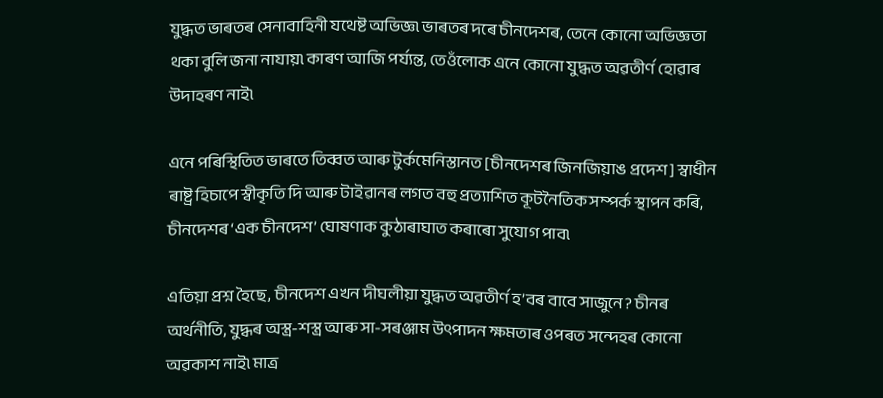যুদ্ধত ভাৰতৰ সেনাবাহিনী যথেষ্ট অভিজ্ঞ৷ ভাৰতৰ দৰে চীনদেশৰ, তেনে কোনো অভিজ্ঞতা থকা বুলি জনা নাযায়৷ কাৰণ আজি পৰ্য্যন্ত, তেওঁলোক এনে কোনো যুদ্ধত অৱতীৰ্ণ হোৱাৰ উদাহৰণ নাই৷

এনে পৰিস্থিতিত ভাৰতে তিব্বত আৰু টুৰ্কমেনিস্তানত [চীনদেশৰ জিনজিয়াঙ প্ৰদেশ] স্বাধীন ৰাষ্ট্ৰ হিচাপে স্বীকৃতি দি আৰু টাইৱানৰ লগত বহু প্ৰত্যাশিত কূটনৈতিক সম্পৰ্ক স্থাপন কৰি, চীনদেশৰ ‘এক চীনদেশ’ ঘোষণাক কুঠাৰাঘাত কৰাৰো সুযোগ পাব৷

এতিয়া প্ৰশ্ন হৈছে, চীনদেশ এখন দীঘলীয়া যুদ্ধত অৱতীৰ্ণ হ’বৰ বাবে সাজুনে? চীনৰ অৰ্থনীতি, যুদ্ধৰ অস্ত্ৰ-শস্ত্ৰ আৰু সা-সৰঞ্জাম উৎপাদন ক্ষমতাৰ ওপৰত সন্দেহৰ কোনো অৱকাশ নাই৷ মাত্ৰ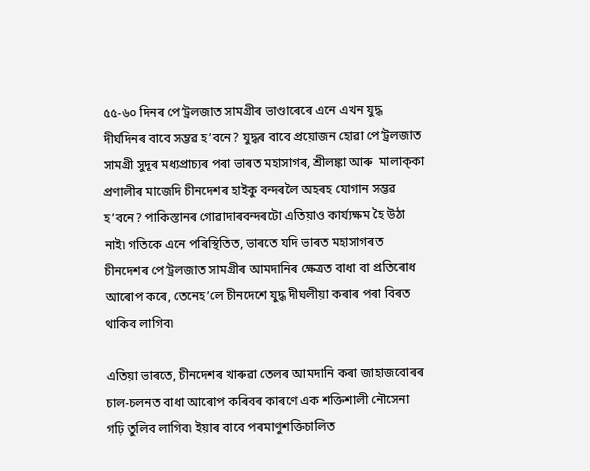৫৫-৬০ দিনৰ পে’ট্ৰলজাত সামগ্ৰীৰ ভাণ্ডাৰেৰে এনে এখন যুদ্ধ দীৰ্ঘদিনৰ বাবে সম্ভৱ হ’বনে? যুদ্ধৰ বাবে প্ৰয়োজন হোৱা পে’ট্ৰলজাত সামগ্ৰী সুদূৰ মধ্যপ্ৰাচ্যৰ পৰা ভাৰত মহাসাগৰ, শ্ৰীলঙ্কা আৰু  মালাক্‌কা প্ৰণালীৰ মাজেদি চীনদেশৰ হাইকু বন্দৰলৈ অহৰহ যোগান সম্ভৱ হ’বনে? পাকিস্তানৰ গোৱাদাৰবন্দৰটো এতিয়াও কাৰ্য্যক্ষম হৈ উঠা নাই৷ গতিকে এনে পৰিস্থিতিত, ভাৰতে যদি ভাৰত মহাসাগৰত চীনদেশৰ পে’ট্ৰলজাত সামগ্ৰীৰ আমদানিৰ ক্ষেত্ৰত বাধা বা প্ৰতিৰোধ আৰোপ কৰে, তেনেহ’লে চীনদেশে যুদ্ধ দীঘলীয়া কৰাৰ পৰা বিৰত থাকিব লাগিব৷

এতিয়া ভাৰতে, চীনদেশৰ খাৰুৱা তেলৰ আমদানি কৰা জাহাজবোৰৰ চাল-চলনত বাধা আৰোপ কৰিবৰ কাৰণে এক শক্তিশালী নৌসেনা গঢ়ি তুলিব লাগিব৷ ইয়াৰ বাবে পৰমাণুশক্তিচালিত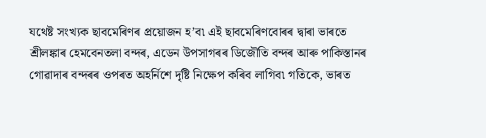যথেষ্ট সংখ্যক ছাবমেৰিণৰ প্ৰয়োজন হ’ব৷ এই ছাবমেৰিণবোৰৰ দ্বাৰা ভাৰতে শ্ৰীলঙ্কাৰ হেমবেনতলা বন্দৰ, এডেন উপসাগৰৰ ডিজৌতি বন্দৰ আৰু পাকিস্তানৰ গোৱাদাৰ বন্দৰৰ ওপৰত অহৰ্নিশে দৃষ্টি নিক্ষেপ কৰিব লাগিব৷ গতিকে, ভাৰত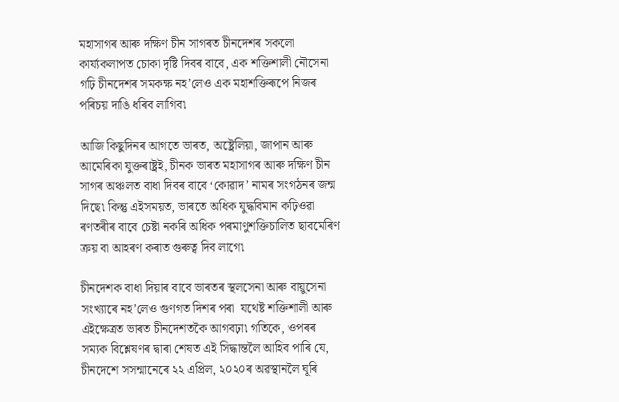মহাসাগৰ আৰু দক্ষিণ চীন সাগৰত চীনদেশৰ সকলো কাৰ্য্যকলাপত চোকা দৃষ্টি দিবৰ বাবে, এক শক্তিশালী নৌসেনা গঢ়ি চীনদেশৰ সমকক্ষ নহ’লেও এক মহাশক্তিৰূপে নিজৰ পৰিচয় দাঙি ধৰিব লাগিব৷

আজি কিছুদিনৰ আগতে ভাৰত, অষ্ট্ৰেলিয়া, জাপান আৰু আমেৰিকা যুক্তৰাষ্ট্ৰই, চীনক ভাৰত মহাসাগৰ আৰু দক্ষিণ চীন সাগৰ অঞ্চলত বাধা দিবৰ বাবে ‘কোৱাদ’ নামৰ সংগঠনৰ জন্ম দিছে৷ কিন্তু এইসময়ত, ভাৰতে অধিক যুদ্ধবিমান কঢ়িওৱা ৰণতৰীৰ বাবে চেষ্টা নকৰি অধিক পৰমাণুশক্তিচালিত ছাবমেৰিণ ক্ৰয় বা আহৰণ কৰাত গুৰুত্ব দিব লাগে৷

চীনদেশক বাধা দিয়াৰ বাবে ভাৰতৰ স্থলসেনা আৰু বায়ুসেনা সংখ্যাৰে নহ’লেও গুণগত দিশৰ পৰা  যথেষ্ট শক্তিশালী আৰু এইক্ষেত্ৰত ভাৰত চীনদেশতকৈ আগবঢ়া৷ গতিকে, ওপৰৰ সম্যক বিশ্লেষণৰ দ্বাৰা শেষত এই সিদ্ধান্তলৈ আহিব পাৰি যে, চীনদেশে সসন্মানেৰে ২২ এপ্ৰিল, ২০২০ৰ অৱস্থানলৈ ঘূৰি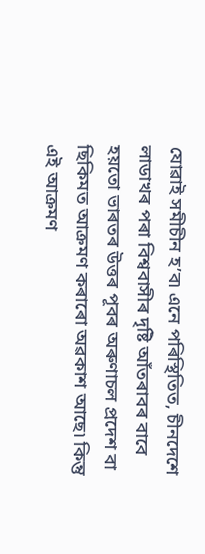যোৱাই সমীচীন হ’ব৷ এনে পৰিস্থিতিত, চীনদেশে লাডাখৰ পৰা বিশ্ববাসীৰ দৃষ্টি আঁতৰাবৰ বাবে হয়তো ভাৰতৰ উত্তৰ পূবৰ অৰুণাচল প্ৰদেশ বা ছিকিমত আক্ৰমণ কৰাৰো অৱকাশ আছে৷ কিন্তু এই আক্ৰমণ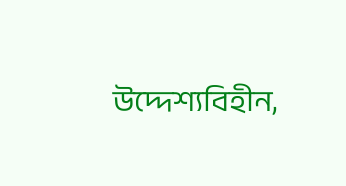উদ্দেশ্যবিহীন,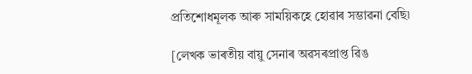প্ৰতিশোধমূলক আৰু সাময়িকহে হোৱাৰ সম্ভাৱনা বেছি৷

[লেখক ভাৰতীয় বায়ু সেনাৰ অৱসৰপ্ৰাপ্ত ৱিঙ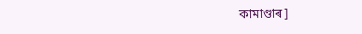কামাণ্ডাৰ]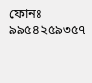ফোনঃ ৯৯৫৪২৫৯৩৫৭